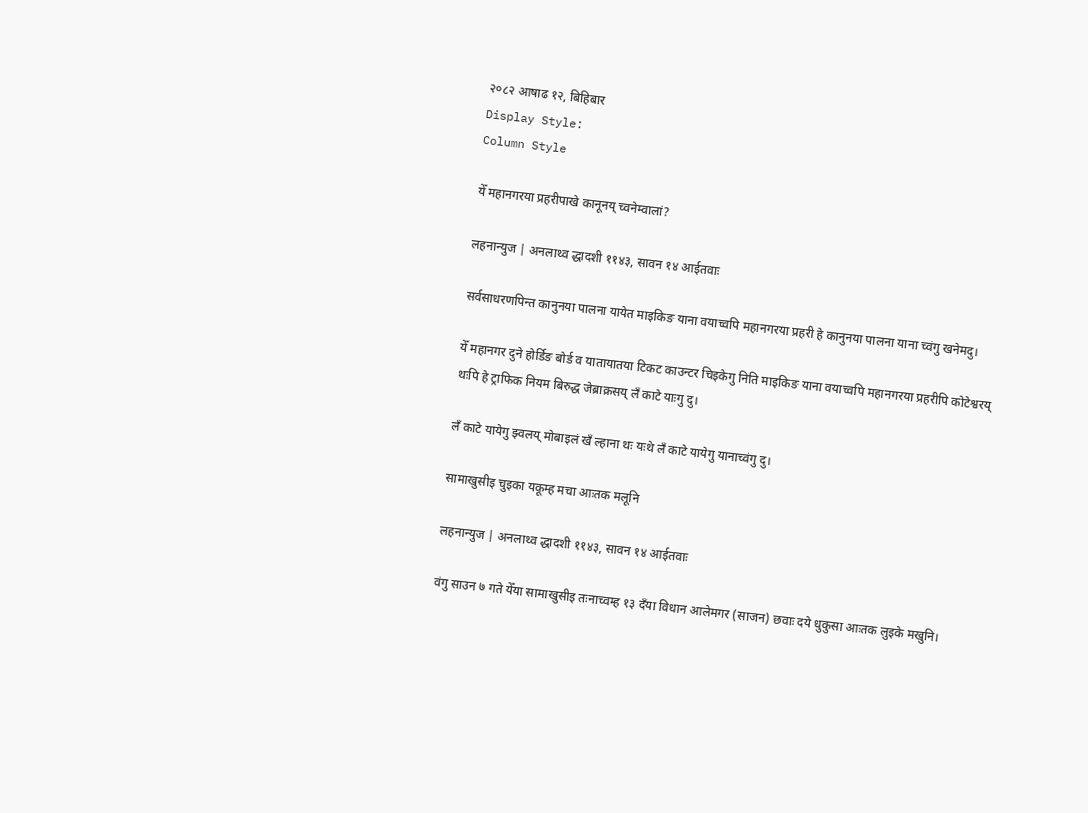२०८२ आषाढ १२, बिहिबार
Display Style:
Column Style

येँ महानगरया प्रहरीपाखे कानूनय् च्वनेम्वालां?

लहनान्युज | अनलाथ्व द्धादशी ११४३, सावन १४ आईतवाः

सर्वसाधरणपिन्त कानुनया पालना यायेत माइकिङ याना वयाच्वपि महानगरया प्रहरी हे कानुनया पालना याना च्वंगु खनेमदु।

येँ महानगर दुने होर्डिङ बोर्ड व यातायातया टिकट काउन्टर चिइकेगु निति माइकिङ याना वयाच्वपि महानगरया प्रहरीपि कोटेश्वरय् थःपि हे ट्राफिक नियम बिरुद्ध जेब्राक्रसय् लँ काटे याःगु दु।

लँ काटे यायेगु झ्वलय् मोबाइलं खँ ल्हाना थः यःथे लँ काटे यायेगु यानाच्वंगु दु।

सामाखुसीइ चुइका यकूम्ह मचा आःतक मलूनि

लहनान्युज | अनलाथ्व द्धादशी ११४३, सावन १४ आईतवाः

वंगु साउन ७ गते येँया सामाखुसीइ तःनाच्वम्ह १३ दँया विधान आलेमगर (साजन) छवाः दये धुकुसा आःतक लुइके मखुनि।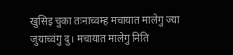खुसिइ चुका तःनाच्वम्ह मचायात मालेगु ज्या जुयाच्वंगु दु। मचायात मालेगु निति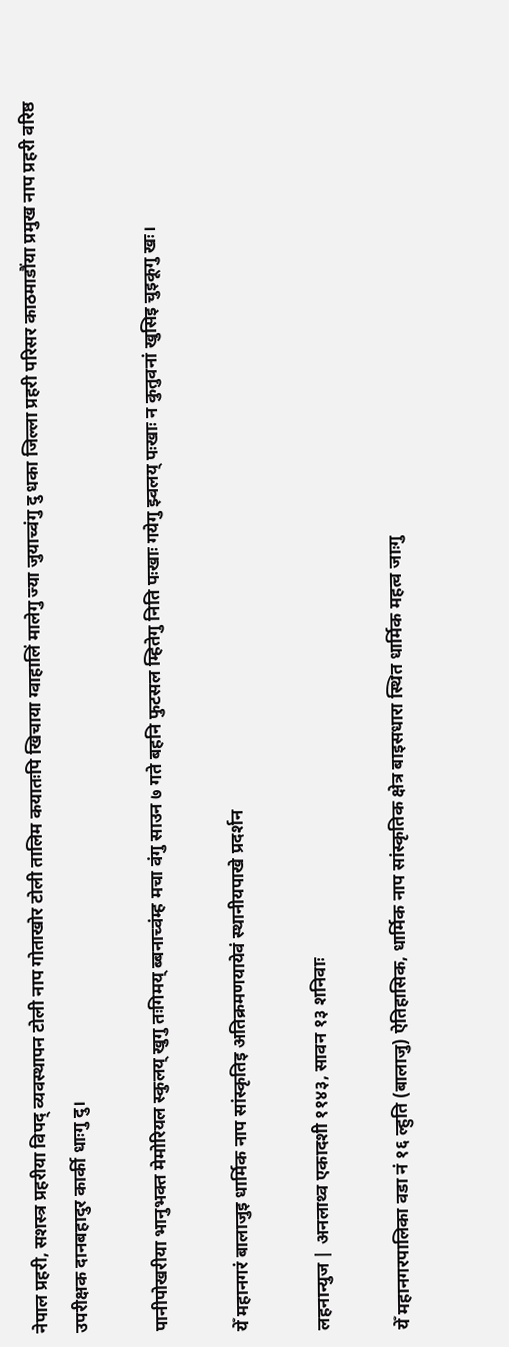नेपाल प्रहरी, सशस्त्र प्रहरीया विपद् व्यवस्थापन टोली नाप गोताखोर टोली तालिम कयातःपि खिचाया ग्वाहालिं मालेगु ज्या जुयाच्वंगु दु धका जिल्ला प्रहरी परिसर काठमाडौंया प्रमुख नाप प्रहरी वरिष्ठ उपरीक्षक दानबहादुर कार्की धाःगु दु।

पानीपोखरीया भानुभक्त मेमोरियल स्कुलय् खुगु तःगिमय् ब्बनाच्वंम्ह मचा वंगु साउन ७ गते बहनि फुटसल म्हितेगु निति पःखाः गयेगु झ्वलय् पःखाः न कुतुवनां खुसिइ चुइकूगु खः।

येँ महानगरं बालाजुइ धार्मिक नाप सांस्कृतिइ अतिक्रमणयायेवं स्थानीयपाखे प्रदर्शन

लहनान्युज | अनलाथ्व एकादशी ११४३, सावन १३ शनिवाः

येँ महानगरपालिका वडा नं १६ ल्हुति (बालाजु) ऐतिहासिक, धार्मिक नाप सांस्कृतिक क्षेत्र बाइसधारा स्थित धार्मिक महत्व जाःगु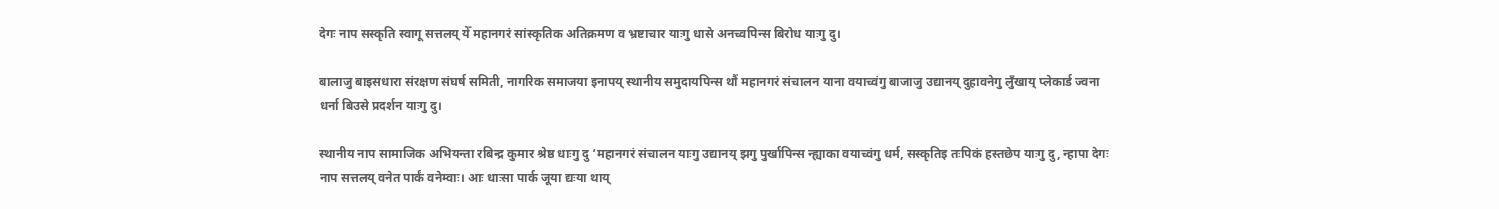देगः नाप सस्कृति स्वागू सत्तलय् येँ महानगरं सांस्कृतिक अतिक्रमण व भ्रष्टाचार याःगु धासे अनच्वपिन्स बिरोध याःगु दु।

बालाजु बाइसधारा संरक्षण संघर्ष समिती, नागरिक समाजया इनापय् स्थानीय समुदायपिन्स थौं महानगरं संचालन याना वयाच्वंगु बाजाजु उद्यानय् दुहावनेगु लुँखाय् प्लेकार्ड ज्वना धर्ना बिउसे प्रदर्शन याःगु दु।

स्थानीय नाप सामाजिक अभियन्ता रबिन्द्र कुमार श्रेष्ठ धाःगु दु ‘महानगरं संचालन याःगु उद्यानय् झगु पुर्खापिन्स न्ह्याका वयाच्वंगु धर्म, सस्कृतिइ तःपिकं हस्तछेप याःगु दु, न्हापा देगः नाप सत्तलय् वनेत पार्कं वनेम्वाः। आः धाःसा पार्क जूया द्यःया थाय्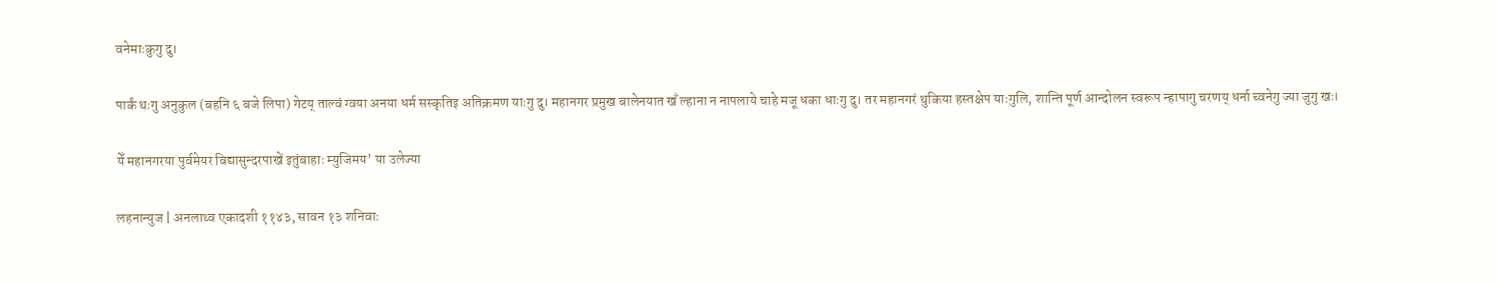वनेमाःकुगु दु।

पार्कं थःगु अनुकुल (बहनि ६ बजे लिपा) गेटय् ताल्वं ग्वया अनया धर्म सस्कृतिइ अतिक्रमण याःगु दु। महानगर प्रमुख बालेनयात खँ ल्हाना न नापलाये चाहे मजू धका धाःगु दु। तर महानगरं थुकिया हस्तक्षेप याःगुलि, शान्ति पूर्ण आन्दोलन स्वरूप न्हापागु चरणय् धर्ना च्वनेगु ज्या जुगु खः।

येँ महानगरया पुर्वमेयर बिद्यासुन्दरपाखें इतुंबाहाः म्युजिमय’ या उलेज्या

लहनान्युज | अनलाथ्व एकादशी ११४३, सावन १३ शनिवाः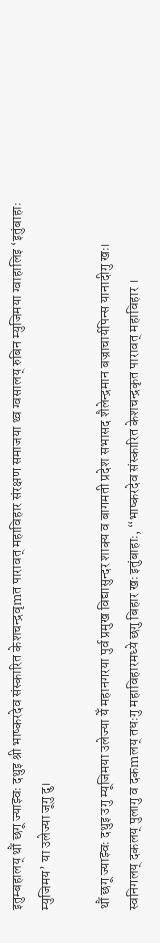इतुम्बहालय् थौं छगू ज्याझ्वः दथुइ श्री भाष्करदेव संस्कारित केशचन्द्रवृmत पारावत् महाविहार संरक्षण समाजया थ्व ग्वसालय् रुबिन म्युजिमया ग्वाहालिइ ‘इतुंबाहाः म्युजिमय’ या उलेज्या जूगु दु।

थौं छगू ज्याझ्वः दथुइ उगु म्यूजिमया उलेज्या येँ महानगरया पुर्व प्रमुख विद्यासुन्दर शाक्य व बागमती प्रदेश सभासद शैलेन्द्रमान बज्राचार्यपिन्स यानादीगु खः। स्वनिगलय् दकलय् पुलागु व दकmलय् तधःगु महाविहारमध्ये छगु बिहार खः इतुंबाहाः, “भाष्करदेव संस्कारित केशचन्द्रकृत पारावत् महाविहार ।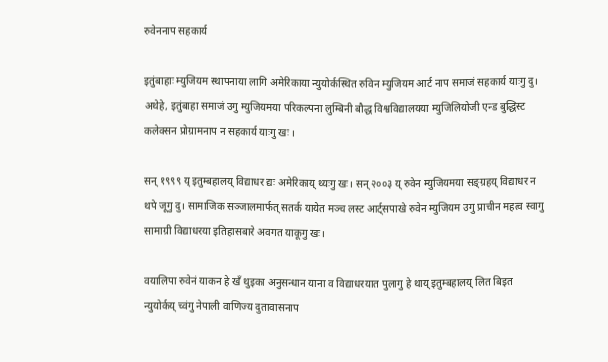रुवेननाप सहकार्य

इतुंबाहाः म्युजियम स्थापनाया लागि अमेरिकाया न्युयोर्कस्थित रुविन म्युजियम आर्ट नाप समाजं सहकार्य याःगु दु। अथेहे, इतुंबाहा समाजं उगु म्युजियमया परिकल्पना लुम्बिनी बौद्ध विश्वविद्यालयया म्युजिलियोजी एन्ड बुद्धिस्ट कलेक्सन प्रोग्रामनाप न सहकार्य याःगु खः ।

सन् १९९९ य् इतुम्बहालय् विद्याधर द्यः अमेरिकाय् थ्यःगु खः। सन् २००३ य् रुवेन म्युजियमया सङ्ग्रहय् विद्याधर न थपे जूगु दु। सामाजिक सञ्जालमार्फत् सतर्क यायेत मञ्च लस्ट आर्ट्सपाखे रुवेन म्युजियम उगु प्राचीन महत्व स्वागु सामाग्री विद्याधरया इतिहासबारे अवगत याकूगु खः।

वयालिपा रुवेनं याकन हे खँ थुइका अनुसन्धान याना व विद्याधरयात पुलागु हे थाय् इतुम्बहालय् लित बिइत न्युयोर्कय् च्वंगु नेपाली वाणिज्य दुतावासनाप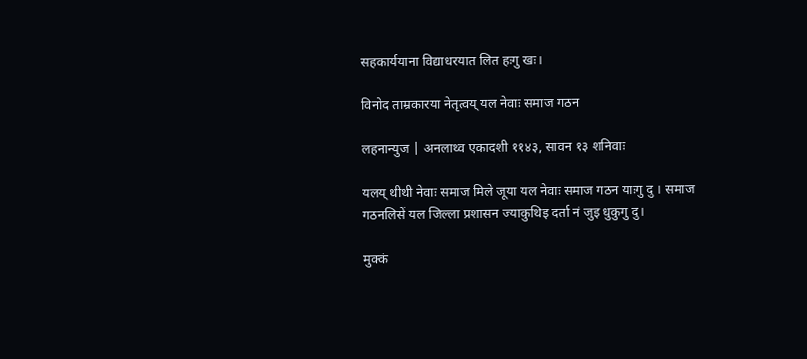सहकार्ययाना विद्याधरयात लित हःगु खः।

विनोद ताम्रकारया नेतृत्वय् यल नेवाः समाज गठन

लहनान्युज | अनलाथ्व एकादशी ११४३, सावन १३ शनिवाः

यलय् थीथी नेवाः समाज मिले जूया यल नेवाः समाज गठन याःगु दु । समाज गठनलिसें यल जिल्ला प्रशासन ज्याकुथिइ दर्ता नं जुइ धुकुगु दु।

मुक्कं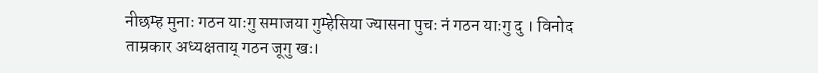नीछम्ह मुनाः गठन याःगु समाजया गुम्हेसिया ज्यासना पुचः नं गठन याःगु दु । विनोद ताम्रकार अध्यक्षताय् गठन जूगु खः।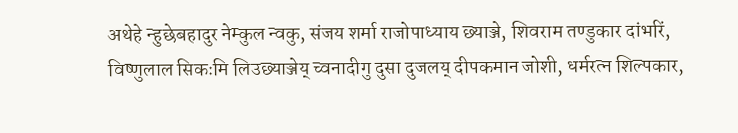अथेहे न्हुछेबहादुर नेम्कुल न्वकु, संजय शर्मा राजोपाध्याय छ्याञ्जे, शिवराम तण्डुकार दांभरिं, विष्णुलाल सिकःमि लिउछ्याञ्जेय् च्वनादीगु दुसा दुजलय् दीपकमान जोशी, धर्मरत्न शिल्पकार,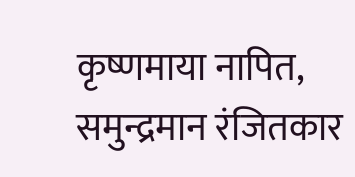कृष्णमाया नापित, समुन्द्रमान रंजितकार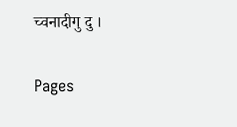च्वनादीगु दु ।

Pages